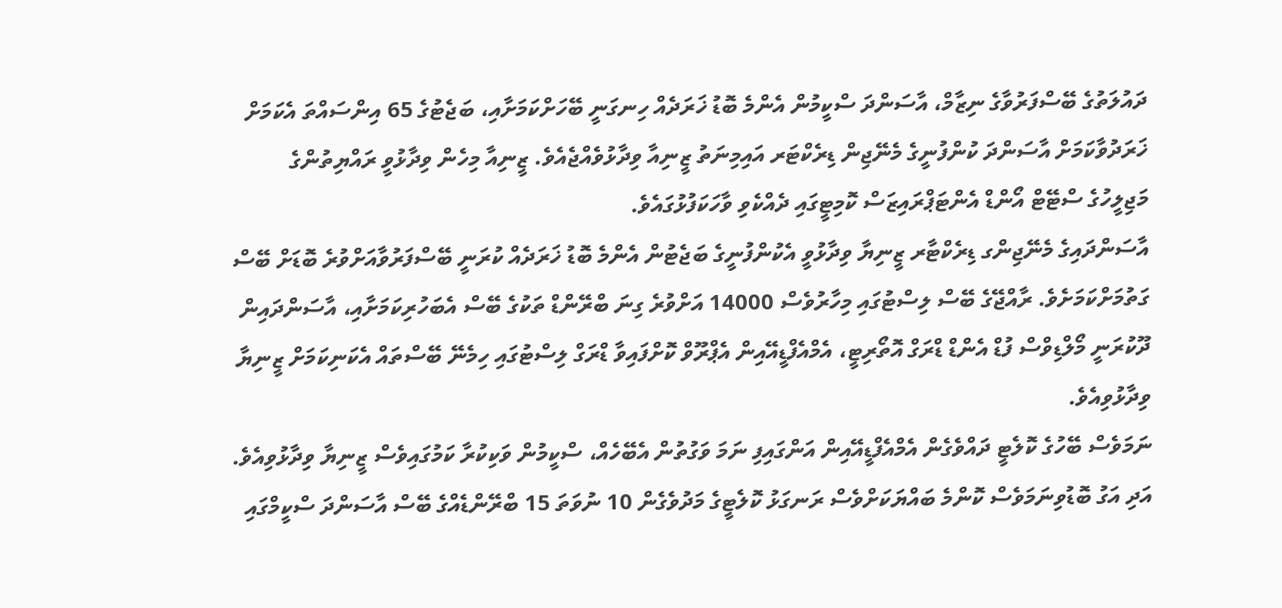ދައުލަތުގެ ބޭސްފަރުވާގެ ނިޒާމް، އާސަންދަ ސްކީމުން އެންމެ ބޮޑު ޚަރަދެއް ހިނގަނީ ބޭހަށްކަމަށާއި، ބަޖެޓުގެ 65 އިންސައްތަ އެކަމަށް ޚަރަދުވާކަމަށް އާސަންދަ ކުންފުނީގެ މެނޭޖިން ޑިރެކްޓަރ އައިމިނަތު ޒީނިއާ ވިދާޅުވެއްޖެއެވެ. ޒީނިއާ މިހެން ވިދާޅުވީ ރައްޔިތުންގެ މަޖިލީހުގެ ސްޓޭޓް އޯންޑް އެންޓަޕްރައިޒަސް ކޮމިޓީގައި ދެއްކެވި ވާހަކަފުޅުގައެވެ.
އާސަންދައިގެ މެނޭޖިންގ ޑިރެކްޓާރ ޒީނިޔާ ވިދާޅުވީ އެކުންފުނީގެ ބަޖެޓުން އެންމެ ބޮޑު ޚަރަދެއް ކުރަނީ ބޭސްފަރުވާއަށްވުރެ ބޮޑަށް ބޭސް ގަތުމަށްކަމަށެވެ. ރާއްޖޭގެ ބޭސް ލިސްޓުގައި މިހާރުވެސް 14000 އަށްވުރެ ގިނަ ބްރޭންޑް ތަކުގެ ބޭސް އެބަހުރިކަމަށާއި، އާސަންދައިން ދޫކުރަނީ މޯލްޑިވްސް ފުޑް އެންޑް ޑްރަގް އޮތޯރިޓީ، އެމްއެފްޑީއޭއިން އެޕްރޫވް ކޮށްފައިވާ ޑްރަގް ލިސްޓުގައި ހިމެނޭ ބޭސްތައް އެކަނިކަމަށް ޒީނިޔާ ވިދާޅުވިއެވެ.
ނަމަވެސް ބޭހުގެ ކޮލެޓީ ދައްވެގެން އެމްއެފްޑީއޭއިން އަންގައިފި ނަމަ ވަގުތުން އެބޭހެއް، ސްކީމުން ވަކިކުރާ ކަމުގައިވެސް ޒީނިޔާ ވިދާޅުވިއެވެ. އަދި އަގު ބޮޑުވިނަމަވެސް ކޮންމެ ބައްޔަކަށްވެސް ރަނގަޅު ކޮލެޓީގެ މަދުވެގެން 10 ނުވަތަ 15 ބްރޭންޑެއްގެ ބޭސް އާސަންދަ ސްކީމްގައި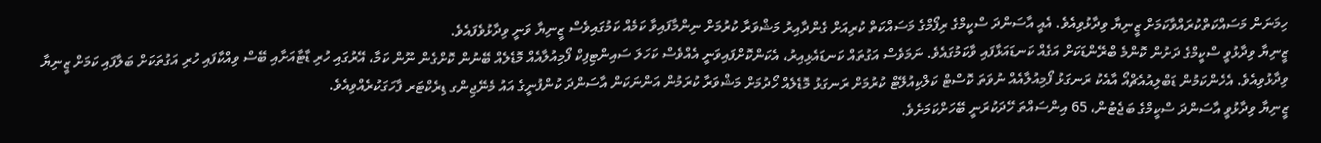ހިމަނަން މަސައްކަތްކުރައްވާކަމަށް ޒީނިޔާ ވިދާޅުވިއެވެ. އެއީ އާސަންދަ ސްކީމްގެ ރިފޯމްގެ މަސައްކަތް ކުރިއަށް ގެންދާއިރު މަޝްވަރާ ކުރުމަށް ނިންމާފައިވާ ކަމެއް ކަމުގައިވެސް ޒީނިޔާ ވަނީ ވިދާޅުވެފައެވެ.
ޒީނިޔާ ވިދާޅުވީ ސްކީމްގެ ދަށުން ކޮންމެ ބްރޭންޑަކަށް އަގެއް ކަނޑައަޅާފައި ވާކަމުގައެވެ. ނަމަވެސް އަގުތައް ކަނޑައެޅިއިރު، އެކަންކޮށްފައިވަނީ އެއްވެސް ކަހަލަ ސައިންޓިފިކް ފޯމިއުލާއެއް މޮޑެލެއް ބޭނުން ކޮށްގެން ނޫން ކަމާ، އޭރުގައި ހުރި ޑާޓާއަށާއި ބޭސް ވިއްކާފައި ހުރި އަގުތަކަށް ބަލާފައި ކަމަށް ޒީނިޔާ ވިދާޅުވިއެވެ. އެހެންކަމުން ޑަބްލިއުއެޗްއޯ އާއެކު ރަނގަޅު ފޯމިއުލާއެއް ނުވަތަ ކޮސްޓް ކަލްކިއުލޭޓް ކުރުމަށް ރަނގަޅު މޮޑެލެއް ހޯދުމަށް މަޝްވަރާ ކުރަމުން އަންނަކަން އާސަންދަ ކުންފުނީގެ އައު މެނޭޖިންގ ޑިރެކްޓަރ ފާހަގަކުރެއްވިއެވެ.
ޒީނިޔާ ވިދާޅުވީ އާސަންދަ ސްކީމްގެ ބަޖެޓުން، 65 އިންސައްތަ ހޭދަކުރަނީ ބޭހަށްކަމަށެވެ.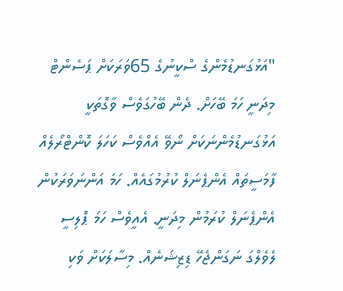"އަޅުގަނޑުމެންގެ ސްކީނުގެ 65ވަރަކަށް ޕަސެންޓް މިދަނީ ހަމަ ބޭހަށް. ދެން ބޭހުގަވެސް ވާގޮތަކީ އަޅުގަނޑުމެންނަކަށް ނޯވޭ އެއްވެސް ކަހަލަ ކޮންޓްރޯލެއް ފާމަސީތައް އެންޕެނަލް ކުރުމުގައެއް. ހަމަ އަންނަވަރަކުން އެންޕެނަލް ކުރަމުން މިދަނީ. އެއީވެސް ހަމަ ޕޮލިސީ ލެވެލްގަ ނަގަންޖެހޭ ޑިޒިޝަނެއް. މިސާލަކަށް ވަކި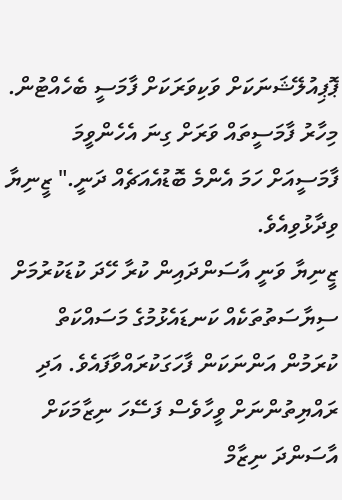ޕޮޕިއުލޭޝަނަކަށް ވަކިވަރަކަށް ފާމަސީ ބެހެއްޓުން. މިހާރު ފާމަސީތައް ވަރަށް ގިނަ އެހެންވީމަ ފާމަސީއަށް ހަމަ އެންމެ ބޮޑުއެއަޗެއް ދަނީ." ޒީނިޔާ ވިދާޅުވިއެވެ.
ޒީނިޔާ ވަނީ އާސަންދައިން ކުރާ ހޭދަ ކުޑަކުރުމަށް ސިޔާސަތުތަކެއް ކަނޑައެޅުމުގެ މަސައްކަތް ކުރަމުން އަންނަކަން ފާހަގަކުރައްވާފައެވެ. އަދި ރައްޔިތުންނަށް ވީހާވެސް ފަސޭހަ ނިޒާމަކަށް އާސަންދަ ނިޒާމް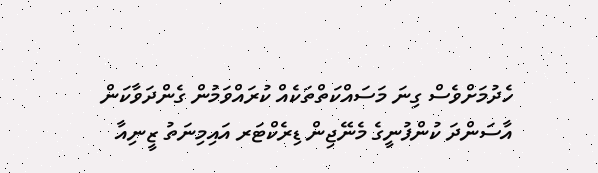ހެދުމަށްވެސް ގިނަ މަސައްކަތްތަކެއް ކުރައްވަމުން ގެންދަވާކަން އާސަންދަ ކުންފުނީގެ މެނޭޖިން ޑިރެކްޓަރ އައިމިނަތު ޒީނިއާ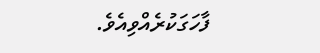ފާހަގަކުރެއްވިއެވެ.